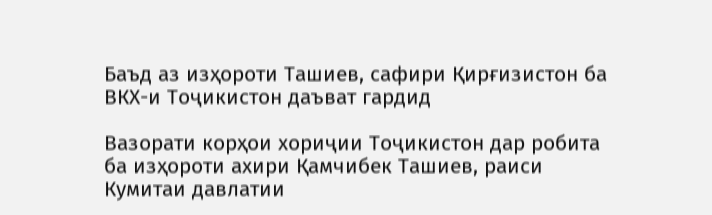Баъд аз изҳороти Ташиев, сафири Қирғизистон ба ВКХ-и Тоҷикистон даъват гардид

Вазорати корҳои хориҷии Тоҷикистон дар робита ба изҳороти ахири Қамчибек Ташиев, раиси Кумитаи давлатии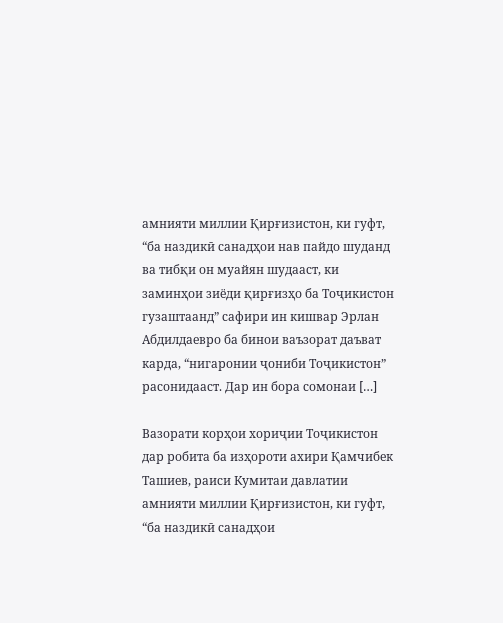амнияти миллии Қирғизистон, ки гуфт, “ба наздикӣ санадҳои нав пайдо шуданд ва тибқи он муайян шудааст, ки заминҳои зиёди қирғизҳо ба Тоҷикистон гузаштаанд” сафири ин кишвар Эрлан Абдилдаевро ба бинои ваъзорат даъват карда, “нигаронии ҷониби Тоҷикистон” расонидааст. Дар ин бора сомонаи […]

Вазорати корҳои хориҷии Тоҷикистон дар робита ба изҳороти ахири Қамчибек Ташиев, раиси Кумитаи давлатии амнияти миллии Қирғизистон, ки гуфт, “ба наздикӣ санадҳои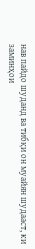нав пайдо шуданд ва тибқи он муайян шудааст, ки заминҳои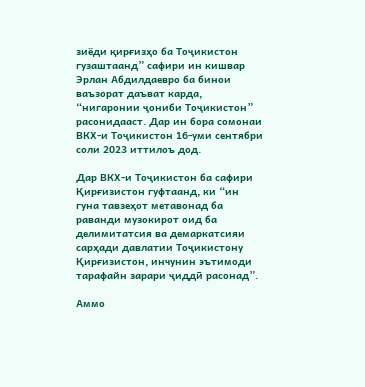зиёди қирғизҳо ба Тоҷикистон гузаштаанд” сафири ин кишвар Эрлан Абдилдаевро ба бинои ваъзорат даъват карда, “нигаронии ҷониби Тоҷикистон” расонидааст. Дар ин бора сомонаи ВКХ-и Тоҷикистон 16-уми сентябри соли 2023 иттилоъ дод.

Дар ВКХ-и Тоҷикистон ба сафири Қирғизистон гуфтаанд, ки “ин гуна тавзеҳот метавонад ба раванди музокирот оид ба делимитатсия ва демаркатсияи сарҳади давлатии Тоҷикистону Қирғизистон, инчунин эътимоди тарафайн зарари ҷиддӣ расонад”.

Аммо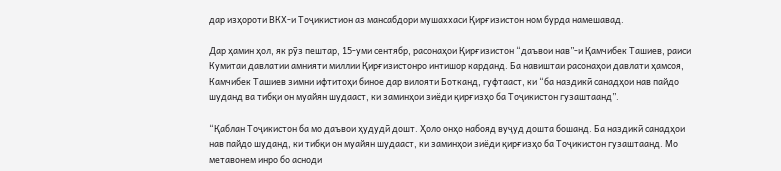дар изҳороти ВКХ-и Тоҷикистион аз мансабдори мушаххаси Қирғизистон ном бурда намешавад.

Дар ҳамин ҳол, як рӯз пештар, 15-уми сентябр, расонаҳои Қирғизистон “даъвои нав”-и Қамчибек Ташиев, раиси Кумитаи давлатии амнияти миллии Қирғизистонро интишор карданд. Ба навиштаи расонаҳои давлати ҳамсоя, Камчибек Ташиев зимни ифтитоҳи биное дар вилояти Ботканд, гуфтааст, ки “ба наздикӣ санадҳои нав пайдо шуданд ва тибқи он муайян шудааст, ки заминҳои зиёди қирғизҳо ба Тоҷикистон гузаштаанд”.

“Қаблан Тоҷикистон ба мо даъвои ҳудудӣ дошт. Ҳоло онҳо набояд вуҷуд дошта бошанд. Ба наздикӣ санадҳои нав пайдо шуданд, ки тибқи он муайян шудааст, ки заминҳои зиёди қирғизҳо ба Тоҷикистон гузаштаанд. Мо метавонем инро бо асноди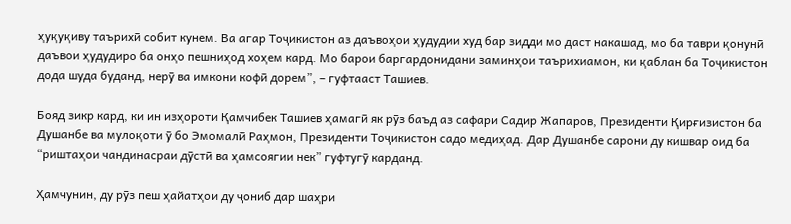ҳуқуқиву таърихӣ собит кунем. Ва агар Тоҷикистон аз даъвоҳои ҳудудии худ бар зидди мо даст накашад, мо ба таври қонунӣ даъвои ҳудудиро ба онҳо пешниҳод хоҳем кард. Мо барои баргардонидани заминҳои таърихиамон, ки қаблан ба Тоҷикистон дода шуда буданд, нерӯ ва имкони кофӣ дорем”, – гуфтааст Ташиев.

Бояд зикр кард, ки ин изҳороти Қамчибек Ташиев ҳамагӣ як рӯз баъд аз сафари Садир Жапаров, Президенти Қирғизистон ба Душанбе ва мулоқоти ӯ бо Эмомалӣ Раҳмон, Президенти Тоҷикистон садо медиҳад. Дар Душанбе сарони ду кишвар оид ба “риштаҳои чандинасраи дӯстӣ ва ҳамсоягии нек” гуфтугӯ карданд.

Ҳамчунин, ду рӯз пеш ҳайатҳои ду ҷониб дар шаҳри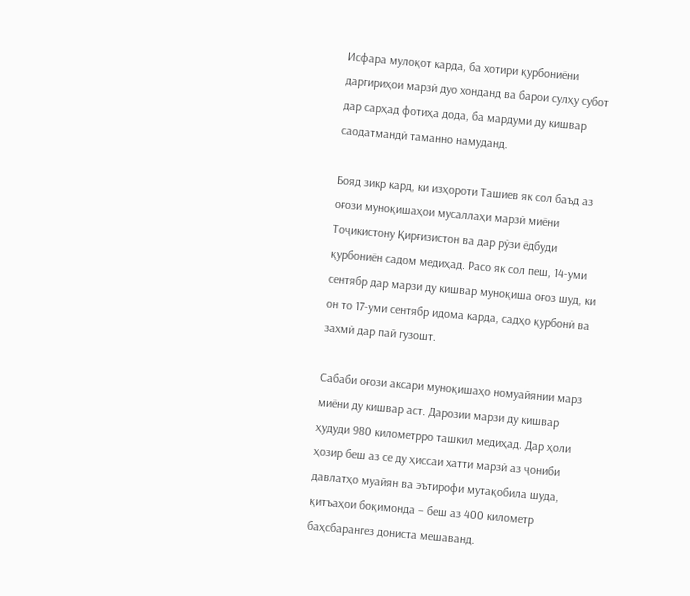Исфара мулоқот карда, ба хотири қурбониёни даргириҳои марзӣ дуо хонданд ва барои сулҳу субот дар сарҳад фотиҳа дода, ба мардуми ду кишвар саодатмандӣ таманно намуданд.

Бояд зикр кард, ки изҳороти Ташиев як сол баъд аз оғози муноқишаҳои мусаллаҳи марзӣ миёни Тоҷикистону Қирғизистон ва дар рӯзи ёдбуди қурбониён садом медиҳад. Расо як сол пеш, 14-уми сентябр дар марзи ду кишвар муноқиша оғоз шуд, ки он то 17-уми сентябр идома карда, садҳо қурбонӣ ва захмӣ дар пай гузошт.

Сабаби оғози аксари муноқишаҳо номуайянии марз миёни ду кишвар аст. Дарозии марзи ду кишвар ҳудуди 980 километрро ташкил медиҳад. Дар ҳоли ҳозир беш аз се ду ҳиссаи хатти марзӣ аз ҷониби давлатҳо муайян ва эътирофи мутақобила шуда, қитъаҳои боқимонда – беш аз 400 километр баҳсбарангез дониста мешаванд.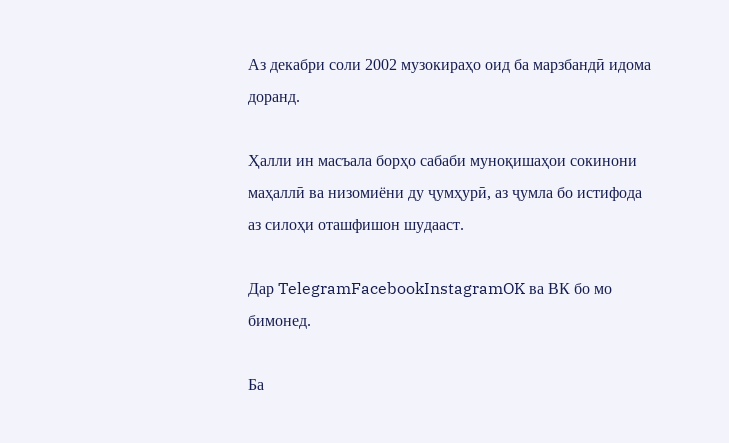Аз декабри соли 2002 музокираҳо оид ба марзбандӣ идома доранд.

Ҳалли ин масъала борҳо сабаби муноқишаҳои сокинони маҳаллӣ ва низомиёни ду ҷумҳурӣ, аз ҷумла бо истифода аз силоҳи оташфишон шудааст.

Дар TelegramFacebookInstagramOK ва ВК бо мо бимонед.

Ба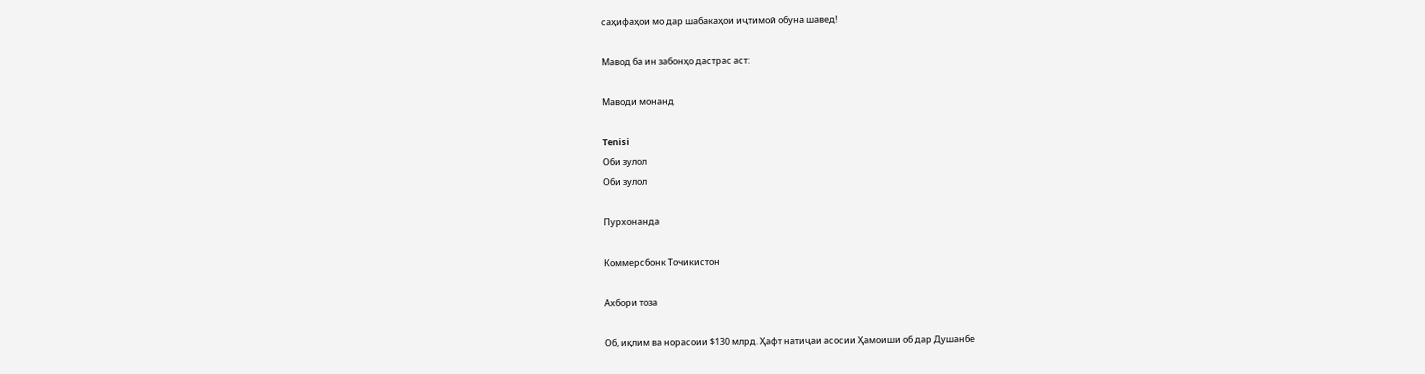саҳифаҳои мо дар шабакаҳои иҷтимоӣ обуна шавед!

Мавод ба ин забонҳо дастрас аст:

Маводи монанд

Tenisi
Оби зулол
Оби зулол

Пурхонанда

Коммерсбонк Точикистон

Ахбори тоза

Об, иқлим ва норасоии $130 млрд. Ҳафт натиҷаи асосии Ҳамоиши об дар Душанбе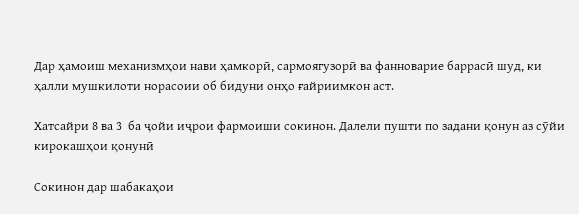Дар ҳамоиш механизмҳои нави ҳамкорӣ, сармоягузорӣ ва фанноварие баррасӣ шуд, ки ҳалли мушкилоти норасоии об бидуни онҳо ғайриимкон аст.

Хатсайри 8 ва 3  ба ҷойи иҷрои фармоиши сокинон. Далели пушти по задани қонун аз сӯйи кирокашҳои қонунӣ

Сокинон дар шабакаҳои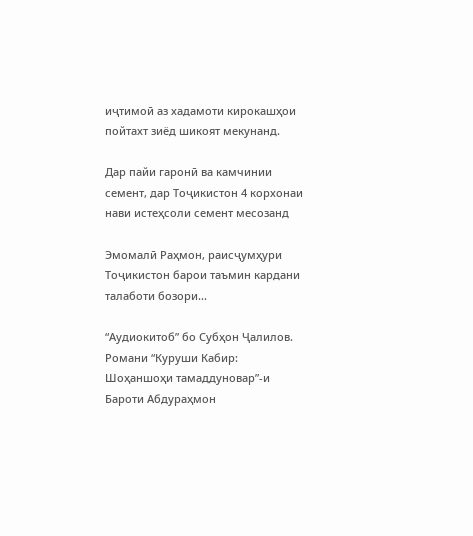иҷтимоӣ аз хадамоти кирокашҳои пойтахт зиёд шикоят мекунанд.

Дар пайи гаронӣ ва камчинии семент, дар Тоҷикистон 4 корхонаи нави истеҳсоли семент месозанд

Эмомалӣ Раҳмон, раисҷумҳури Тоҷикистон барои таъмин кардани талаботи бозори...

“Аудиокитоб” бо Субҳон Ҷалилов. Романи “Куруши Кабир: Шоҳаншоҳи тамаддуновар”-и Бароти Абдураҳмон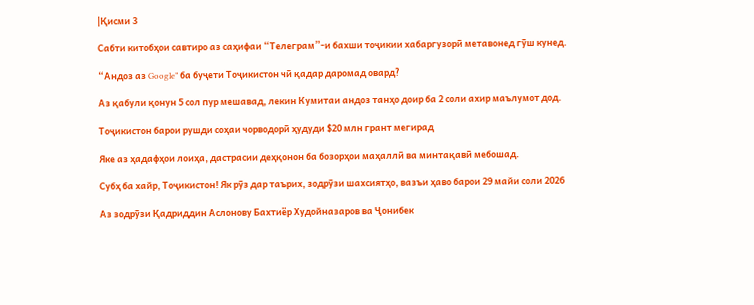|Қисми 3

Cабти китобҳои савтиро аз саҳифаи “Телеграм”-и бахши тоҷикии хабаргузорӣ метавонед гӯш кунед.

“Андоз аз Google” ба буҷети Тоҷикистон чӣ қадар даромад овард?

Аз қабули қонун 5 сол пур мешавад, лекин Кумитаи андоз танҳо доир ба 2 соли ахир маълумот дод.

Тоҷикистон барои рушди соҳаи чорводорӣ ҳудуди $20 млн грант мегирад

Яке аз ҳадафҳои лоиҳа, дастрасии деҳқонон ба бозорҳои маҳаллӣ ва минтақавӣ мебошад.

Субҳ ба хайр, Тоҷикистон! Як рӯз дар таърих, зодрӯзи шахсиятҳо, вазъи ҳаво барои 29 майи соли 2026

Аз зодрӯзи Қадриддин Аслонову Бахтиёр Худойназаров ва Ҷонибек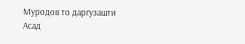Муродов то даргузашти Асад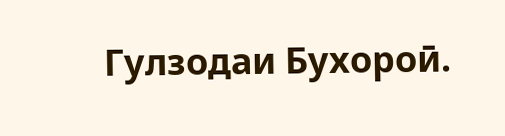Гулзодаи Бухороӣ.